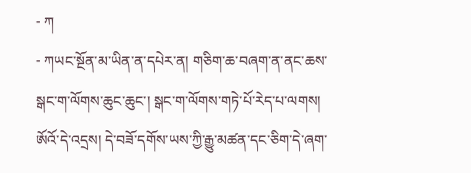- ཀ
- ཀཡང་སྔོན་མ་ཡིན་ན་དཔེར་ན། གཅིག་ཆ་བཞག་ན་ནང་ཆས་སྒང་ག་ལོགས་ཆུང་ཆུང་། སྒང་ག་ལོགས་གཏེ་པོ་རེད་པ་ལགས། ཨོའོ་དེ་འདྲས། དེ་བཟོ་དགོས་ཡས་ཀྱི་རྒྱུ་མཚན་དང་ཅིག་དེ་ཞག་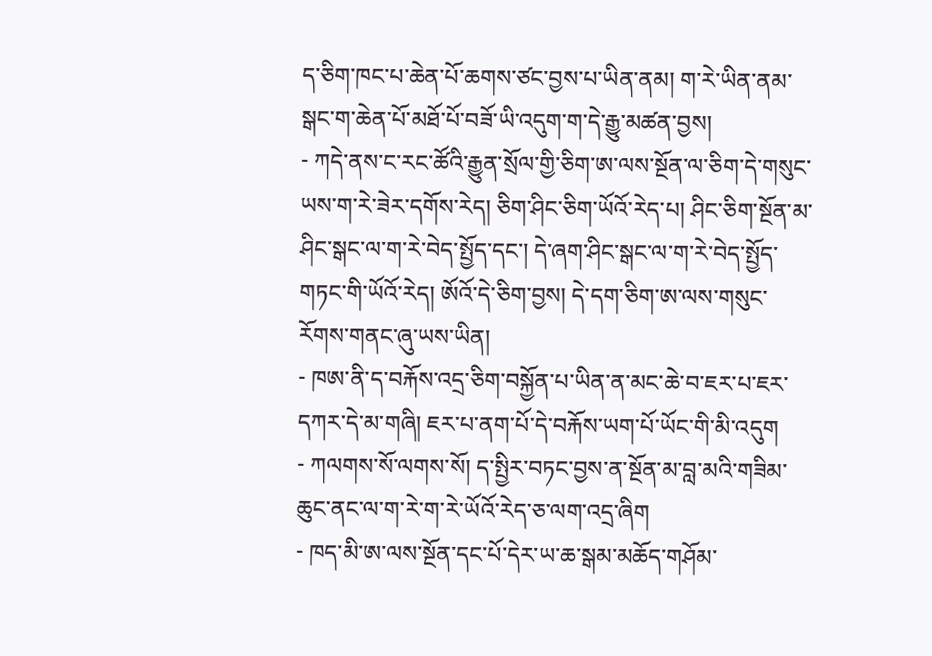ད་ཅིག་ཁང་པ་ཆེན་པོ་ཆགས་ཙང་བྱས་པ་ཡིན་ནམ། ག་རེ་ཡིན་ནམ་སྒང་ག་ཆེན་པོ་མཐོ་པོ་བཟོ་ཡི་འདུག་ག་དེ་རྒྱུ་མཚན་བྱས།
- ཀདེ་ནས་ང་རང་ཚོའི་རྒྱུན་སྲོལ་གྱི་ཅིག་ཨ་ལས་སྔོན་ལ་ཅིག་དེ་གསུང་ཡས་ག་རེ་ཟེར་དགོས་རེད། ཅིག་ཤིང་ཅིག་ཡོའོ་རེད་པ། ཤིང་ཅིག་སྔོན་མ་ཤིང་སྒང་ལ་ག་རེ་བེད་སྤྱོད་དང་། དེ་ཞག་ཤིང་སྒང་ལ་ག་རེ་བེད་སྤྱོད་གཏང་གི་ཡོའོ་རེད། ཨོའོ་དེ་ཅིག་བྱས། དེ་དག་ཅིག་ཨ་ལས་གསུང་རོགས་གནང་ཞུ་ཡས་ཡིན།
- ཁཨ་ནི་ད་བརྐོས་འདྲ་ཅིག་བསྐྱོན་པ་ཡིན་ན་མང་ཆེ་བ་ཇར་པ་ཇར་དཀར་དེ་མ་གཞི། ཇར་པ་ནག་པོ་དེ་བརྐོས་ཡག་པོ་ཡོང་གི་མི་འདུག
- ཀལགས་སོ་ལགས་སོ། ད་སྤྱིར་བཏང་བྱས་ན་སྔོན་མ་བླ་མའི་གཟིམ་ཆུང་ནང་ལ་ག་རེ་ག་རེ་ཡོའོ་རེད་ཅ་ལག་འདྲ་ཞིག
- ཁད་མི་ཨ་ལས་སྔོན་དང་པོ་དེར་ཡ་ཆ་སྒམ་མཆོད་གཤོམ་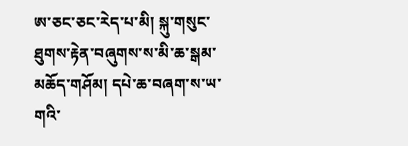ཨ་ཅང་ཅང་རེད་པ་མི། སྐུ་གསུང་ཐུགས་རྟེན་བཞུགས་ས་མི་ཆ་སྒམ་མཆོད་གཤོམ། དཔེ་ཆ་བཞག་ས་ཡ་གའི་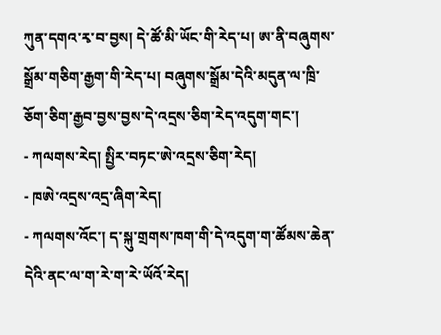ཀུན་དགའ་རྭ་བ་བྱས། དེ་ཚོ་མི་ཡོང་གི་རེད་པ། ཨ་ནི་བཞུགས་སྒྲོམ་གཅིག་རྒྱག་གི་རེད་པ། བཞུགས་སྒྲོམ་དེའི་མདུན་ལ་ཁྲི་ཅོག་ཅིག་རྒྱབ་བྱས་བྱས་དེ་འདྲས་ཅིག་རེད་འདུག་གང་།
- ཀལགས་རེད། སྤྱིར་བཏང་ཨེ་འདྲས་ཅིག་རེད།
- ཁཨེ་འདྲས་འདྲ་ཞིག་རེད།
- ཀལགས་འོང་། ད་སྐུ་གྲགས་ཁག་གི་དེ་འདུག་ག་ཚོམས་ཆེན་དེའི་ནང་ལ་ག་རེ་ག་རེ་ཡོའོ་རེད།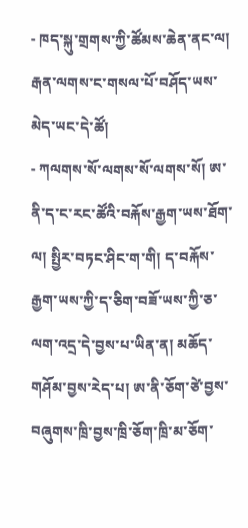- ཁད་སྐུ་གྲགས་ཀྱི་ཚོམས་ཆེན་ནང་ལ། རྒན་ལགས་ང་གསལ་པོ་བཤོད་ཡས་མེད་ཡང་དེ་ཚོ།
- ཀལགས་སོ་ལགས་སོ་ལགས་སོ། ཨ་ནི་ད་ང་རང་ཚོའི་བརྐོས་རྒྱག་ཡས་ཐོག་ལ། སྤྱིར་བཏང་ཤིང་ག་གི། ད་བརྐོས་རྒྱག་ཡས་ཀྱི་ད་ཅིག་བཟོ་ཡས་ཀྱི་ཅ་ལག་འདྲ་དེ་བྱས་པ་ཡིན་ན། མཆོད་གཤོམ་བྱས་རེད་པ། ཨ་ནི་ཅོག་ཙེ་བྱས་བཞུགས་ཁྲི་བྱས་ཁྲི་ཅོག་ཁྲི་མ་ཅོག་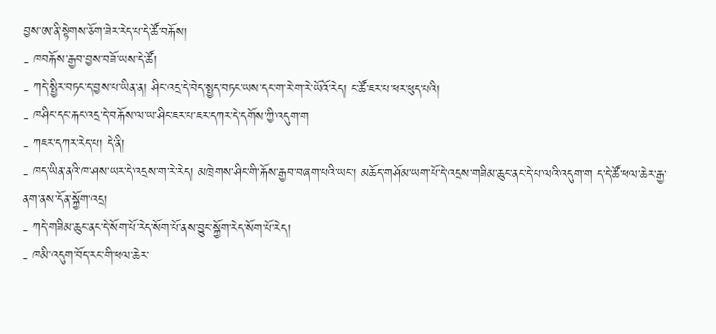བྱས་ཨ་ནི་སྟེགས་ཅོག་ཟེར་རེད་པ་དེ་ཚོ་བརྐོས།
- ཁབརྐོས་རྒྱབ་བྱས་བཟོ་ཡས་དེ་ཚོ།
- ཀདེ་སྤྱིར་བཏང་ད་བྱས་པ་ཡིན་ན། ཤིང་འདྲ་དེ་བེད་སྤྱད་བཏང་ཡས་དང་ག་རེ་ག་རེ་ཡོའོ་རེད། ང་ཚོ་ཇར་པ་ཕར་ཕུད་པའི།
- ཁཤིང་དང་རྐང་འདྲ་དེ་བརྐོས་ལ་ཡ་ཤིང་ཇར་པ་ཇར་དཀར་དེ་དགོས་ཀྱི་འདུག་ག
- ཀཇར་དཀར་རེད་པ། དེ་ནི།
- ཁད་ཡིན་ནའི་ཁ་ཤས་ཡར་དེ་འདྲས་ག་རེ་རེད། མཁྲེགས་ཤིང་གི་རྐོས་རྒྱབ་བཞག་པའི་ཡང་། མཆོད་གཤོམ་ཡག་པོ་དེ་འདྲས་གཟིམ་ཆུང་ནང་དེ་པ་ལའི་འདུག་ག ད་དེ་ཚོ་ཕལ་ཆེར་རྒྱ་ནག་ནས་དོན་སྐྱོག་འདྲ།
- ཀདེ་གཟིམ་ཆུང་ནང་དེ་སོག་པོ་རེད་སོག་པོ་ནས་བྱུང་སྐྱོག་རེད་སོག་པོ་རེད།
- ཁམི་འདུག་བོད་རང་གི་ཕལ་ཆེར་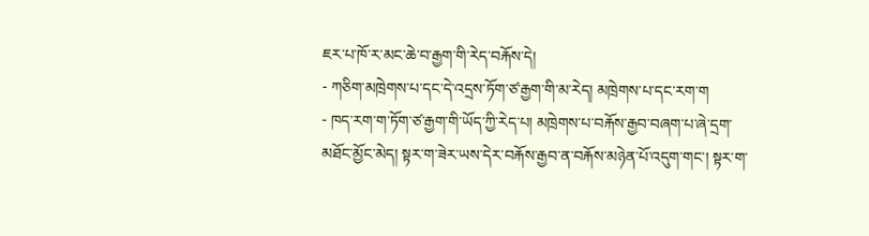ཇར་པ་ཁོ་ར་མང་ཆེ་བ་རྒྱག་གི་རེད་བརྐོས་དེ།
- ཀཅིག་མཁྲེགས་པ་དང་དེ་འདྲས་ཏོག་ཙ་རྒྱག་གི་མ་རེད། མཁྲེགས་པ་དང་རག་ག
- ཁད་རག་ག་ཏོག་ཙ་རྒྱག་གི་ཡོད་ཀྱི་རེད་པ། མཁྲེགས་པ་བརྐོས་རྒྱབ་བཞག་པ་ཞེ་དྲག་མཐོང་མྱོང་མེད། སྟར་ག་ཟེར་ཡས་དེར་བརྐོས་རྒྱབ་ན་བརྐོས་མཉེན་པོ་འདུག་གང་། སྟར་ག་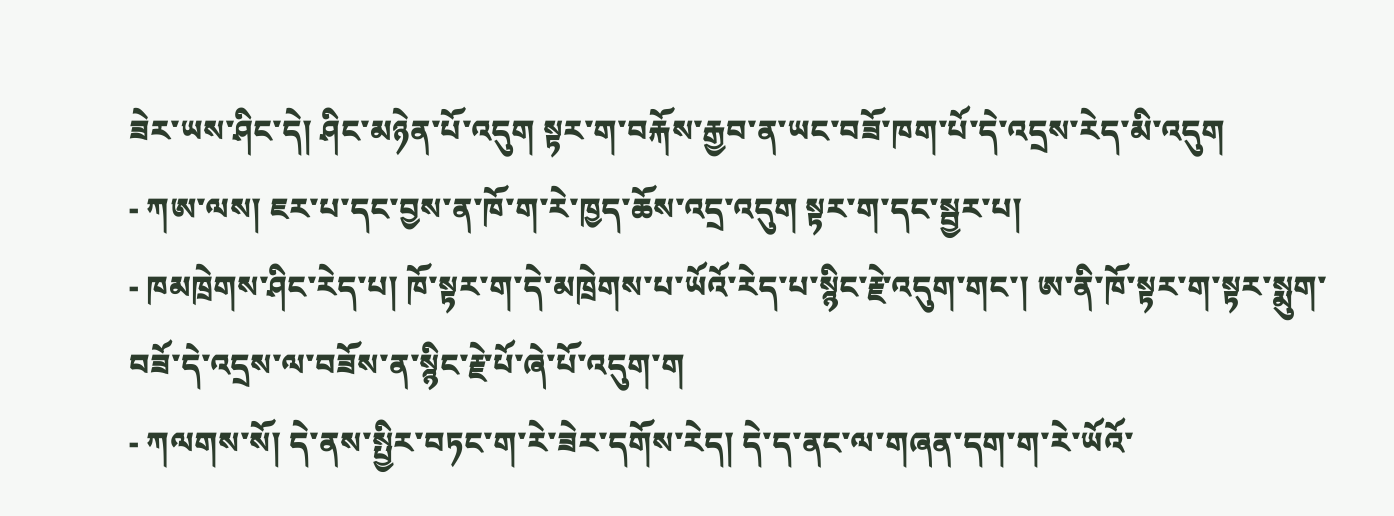ཟེར་ཡས་ཤིང་དེ། ཤིང་མཉེན་པོ་འདུག སྟར་ག་བརྐོས་རྒྱབ་ན་ཡང་བཟོ་ཁག་པོ་དེ་འདྲས་རེད་མི་འདུག
- ཀཨ་ལས། ཇར་པ་དང་བྱས་ན་ཁོ་ག་རེ་ཁྱད་ཆོས་འདྲ་འདུག སྟར་ག་དང་སྦྱར་པ།
- ཁམཁྲེགས་ཤིང་རེད་པ། ཁོ་སྟར་ག་དེ་མཁྲེགས་པ་ཡོའོ་རེད་པ་སྙིང་རྗེ་འདུག་གང་། ཨ་ནི་ཁོ་སྟར་ག་སྟར་སྨུག་བཟོ་དེ་འདྲས་ལ་བཟོས་ན་སྙིང་རྗེ་པོ་ཞེ་པོ་འདུག་ག
- ཀལགས་སོ། དེ་ནས་སྤྱིར་བཏང་ག་རེ་ཟེར་དགོས་རེད། དེ་ད་ནང་ལ་གཞན་དག་ག་རེ་ཡོའོ་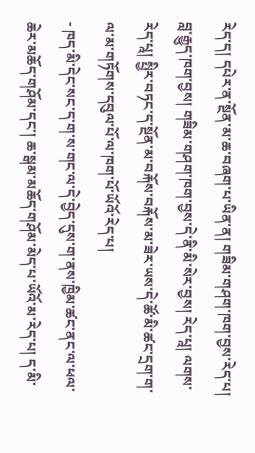རེད་ད། དཔེར་ན་སྔོན་མ་ཆ་བཞག་པ་ཡིན་ན། གཟིམ་གཤག་ཁག་བྱས་རེད་པ། བླ་རྒྱུད་ཁག་བྱས། གཟིམ་གཤག་ཁག་བྱས་དེ་ནི་མི་སེར་བྱས། རེད་པཱ། ལགས་རེད་པཱ། སྤྱིར་བཏང་ད་སྔོན་མ་བརྐོས་བརྐོས་མ་ཟེར་ཡས་དེ་ཚོ་མི་ཚང་དྲག་ག་ལ་མ་གཏོགས་དབུལ་པོ་ལ་ཁག་པོ་ཡོའོ་རེད་པ།
- ཁད་མི་དེང་སང་ད་ག་ས་གང་ལ་དེ་བྱེད་དུས་ག་ནས་ཁྱིམ་ཚང་ནང་ལ་ཕལ་ཆེར་མཆོད་གཤོམ་དང་། ཆ་སྒམ་མཆོད་གཤོམ་མེད་པ་ཡོའོ་མ་རེད་པ། ད་མི་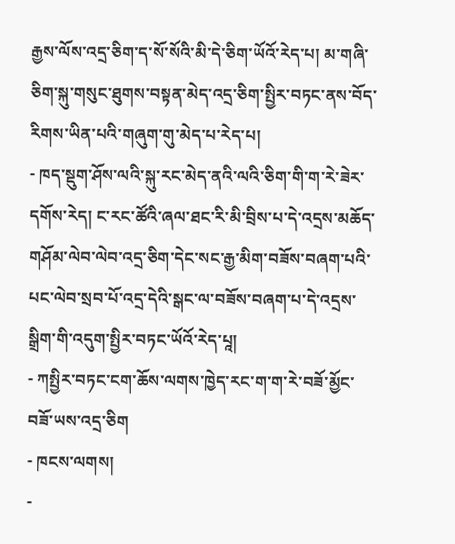རྒྱས་ལོས་འདྲ་ཅིག་ད་སོ་སོའི་མི་དེ་ཅིག་ཡོའོ་རེད་པ། མ་གཞི་ཅིག་སྐུ་གསུང་ཐུགས་བསྟན་མེད་འདྲ་ཅིག་སྤྱིར་བཏང་ནས་བོད་རིགས་ཡིན་པའི་གཞུག་གུ་མེད་པ་རེད་པ།
- ཁད་སྡུག་ཤོས་ལའི་སྐུ་རང་མེད་ནའི་ལའི་ཅིག་གི་ག་རེ་ཟེར་དགོས་རེད། ང་རང་ཚོའི་ཞལ་ཐང་རི་མི་བྲིས་པ་དེ་འདྲས་མཆོད་གཤོམ་ལེབ་ལེབ་འདྲ་ཅིག་དེང་སང་རྒྱ་མིག་བཟོས་བཞག་པའི་པང་ལེབ་སྲབ་པོ་འདྲ་དེའི་སྒང་ལ་བཟོས་བཞག་པ་དེ་འདྲས་སྒྲིག་གི་འདུག་སྤྱིར་བཏང་ཡོའོ་རེད་པཱ།
- ཀསྤྱིར་བཏང་ངག་ཆོས་ལགས་ཁྱེད་རང་ག་ག་རེ་བཟོ་མྱོང་བཟོ་ཡས་འདྲ་ཅིག
- ཁངས་ལགས།
-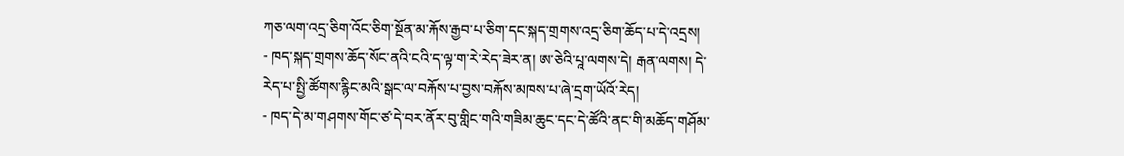ཀཅ་ལག་འདྲ་ཅིག་འོང་ཅིག་སྔོན་མ་རྐོས་རྒྱབ་པ་ཅིག་དང་སྐད་གྲགས་འདྲ་ཅིག་ཆོད་པ་དེ་འདྲས།
- ཁད་སྐད་གྲགས་ཆོད་སོང་ནའི་ངའི་ད་ལྟ་ག་རེ་རེད་ཟེར་ན། ཨ་ཅེའི་པཱ་ལགས་དེ། རྒན་ལགས། དེ་རེད་པ་སྤྱི་ཚོགས་རྙིང་མའི་སྒང་ལ་བརྐོས་པ་བྱས་བརྐོས་མཁས་པ་ཞེ་དྲག་ཡོའོ་རེད།
- ཁད་དེ་མ་གཤགས་གོང་ཙ་དེ་བར་ནོར་བུ་གླིང་གའི་གཟིམ་ཆུང་དང་དེ་ཚོའི་ནང་གི་མཆོད་གཤོམ་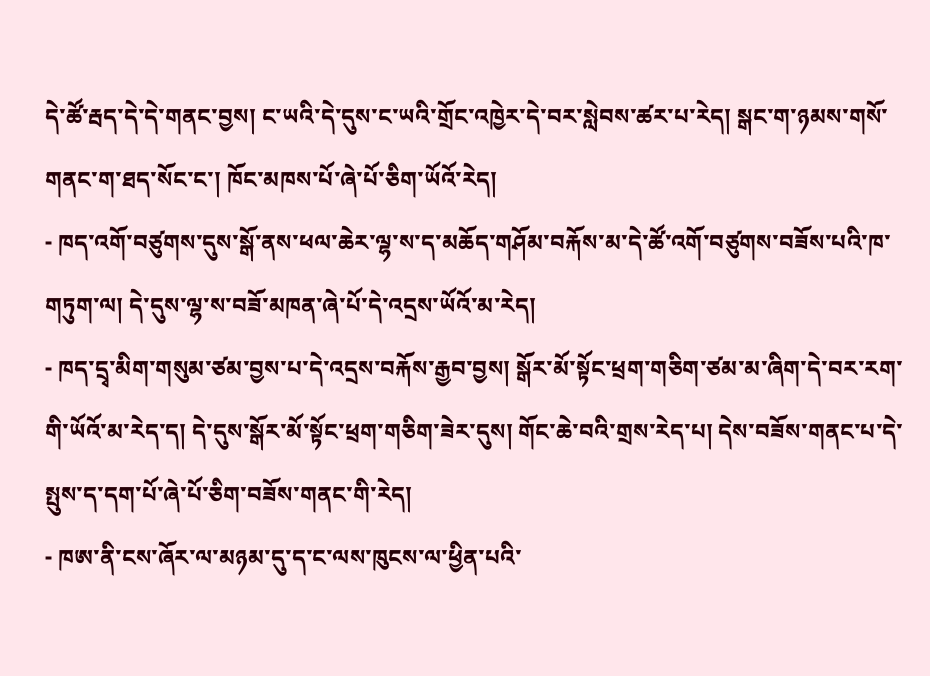དེ་ཚོ་རྦད་དེ་དེ་གནང་བྱས། ང་ཡའི་དེ་དུས་ང་ཡའི་གྲོང་འཁྱེར་དེ་བར་སླེབས་ཚར་པ་རེད། སྒང་ག་ཉམས་གསོ་གནང་ག་ཐད་སོང་ང་། ཁོང་མཁས་པོ་ཞེ་པོ་ཅིག་ཡོའོ་རེད།
- ཁད་འགོ་བཙུགས་དུས་སྒོ་ནས་ཕལ་ཆེར་ལྷ་ས་ད་མཆོད་གཤོམ་བརྐོས་མ་དེ་ཚོ་འགོ་བཙུགས་བཟོས་པའི་ཁ་གཏུག་ལ། དེ་དུས་ལྷ་ས་བཟོ་མཁན་ཞེ་པོ་དེ་འདྲས་ཡོའོ་མ་རེད།
- ཁད་དྲྭ་མིག་གསུམ་ཙམ་བྱས་པ་དེ་འདྲས་བརྐོས་རྒྱབ་བྱས། སྒོར་མོ་སྟོང་ཕྲག་གཅིག་ཙམ་མ་ཞིག་དེ་བར་རག་གི་ཡོའོ་མ་རེད་ད། དེ་དུས་སྒོར་མོ་སྟོང་ཕྲག་གཅིག་ཟེར་དུས། གོང་ཆེ་བའི་གྲས་རེད་པ། དེས་བཟོས་གནང་པ་དེ་སྤུས་ད་དག་པོ་ཞེ་པོ་ཅིག་བཟོས་གནང་གི་རེད།
- ཁཨ་ནི་ངས་ཞོར་ལ་མཉམ་དུ་ད་ང་ལས་ཁུངས་ལ་ཕྱིན་པའི་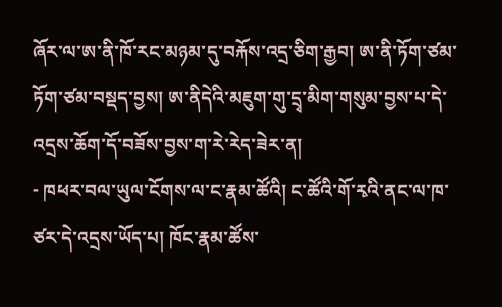ཞོར་ལ་ཨ་ནི་ཁོ་རང་མཉམ་དུ་བརྐོས་འདྲ་ཅིག་རྒྱབ། ཨ་ནི་ཏོག་ཙམ་ཏོག་ཙམ་བསྡད་བྱས། ཨ་ནིདེའི་མཇུག་གུ་དྲྭ་མིག་གསུམ་བྱས་པ་དེ་འདྲས་ཆོག་དོ་བཟོས་བྱས་ག་རེ་རེད་ཟེར་ན།
- ཁཕར་བལ་ཡུལ་ངོགས་ལ་ང་རྣམ་ཚོའི། ང་ཚོའི་གོ་རྭའི་ནང་ལ་ཁ་ཙར་དེ་འདྲས་ཡོད་པ། ཁོང་རྣམ་ཚོས་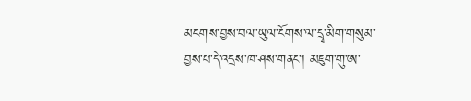མངགས་བྱས་བལ་ཡུལ་ངོགས་ལ་དྲྭ་མིག་གསུམ་བྱས་པ་དེ་འདྲས་ཁ་ཤས་གནང་། མཇུག་གུ་ཨ་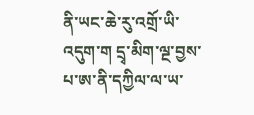ནི་ཡང་ཆེ་རུ་འགྲོ་ཡི་འདུག་ག དྲྭ་མིག་ལྔ་བྱས་པ་ཨ་ནི་དཀྱིལ་ལ་ཡ་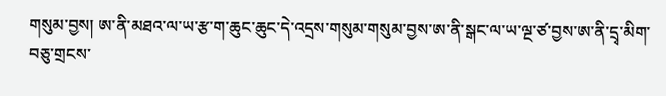གསུམ་བྱས། ཨ་ནི་མཐའ་ལ་ཡ་རྩ་ག་ཆུང་ཆུང་དེ་འདྲས་གསུམ་གསུམ་བྱས་ཨ་ནི་སྒང་ལ་ཡ་ལྔ་ཙ་བྱས་ཨ་ནི་དྲྭ་མིག་བཅུ་གྲངས་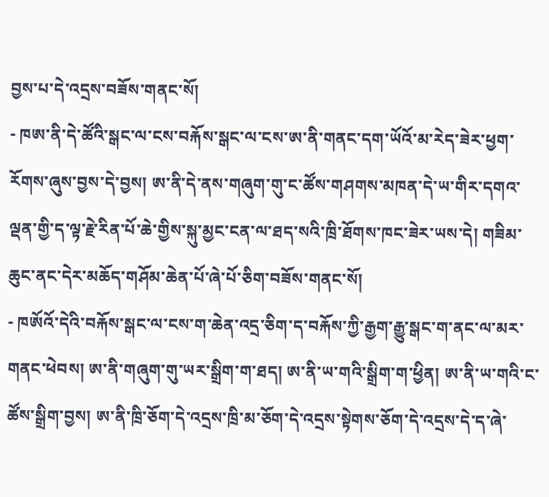བྱས་པ་དེ་འདྲས་བཟོས་གནང་སོ།
- ཁཨ་ནི་དེ་ཚོའི་སྒང་ལ་ངས་བརྐོས་སྒང་ལ་ངས་ཨ་ནི་གནང་དག་ཡོའོ་མ་རེད་ཟེར་ཕྱག་རོགས་ཞུས་བྱས་དེ་བྱས། ཨ་ནི་དེ་ནས་གཞུག་གུ་ང་ཚོས་གཤགས་མཁན་དེ་ཡ་གིར་དགའ་ལྡན་གྱི་ད་ལྟ་རྗེ་རིན་པོ་ཆེ་གྱིས་སྐུ་མྱང་ངན་ལ་ཐད་སའི་ཁྲི་ཐོགས་ཁང་ཟེར་ཡས་དེ། གཟིམ་ཆུང་ནང་དེར་མཆོད་གཤོམ་ཆེན་པོ་ཞེ་པོ་ཅིག་བཟོས་གནང་སོ།
- ཁཨོའོ་དེའི་བརྐོས་སྒང་ལ་ངས་ག་ཆེན་འདྲ་ཅིག་ད་བརྐོས་ཀྱི་རྒྱག་རྒྱུ་སྒང་ག་ནང་ལ་མར་གནང་ཕེབས། ཨ་ནི་གཞུག་གུ་ཡར་སྒྲིག་ག་ཐད། ཨ་ནི་ཡ་གའི་སྒྲིག་ག་ཕྱིན། ཨ་ནི་ཡ་གའི་ང་ཚོས་སྒྲིག་བྱས། ཨ་ནི་ཁྲི་ཅོག་དེ་འདྲས་ཁྲི་མ་ཅོག་དེ་འདྲས་སྟེགས་ཅོག་དེ་འདྲས་དེ་ད་ཞེ་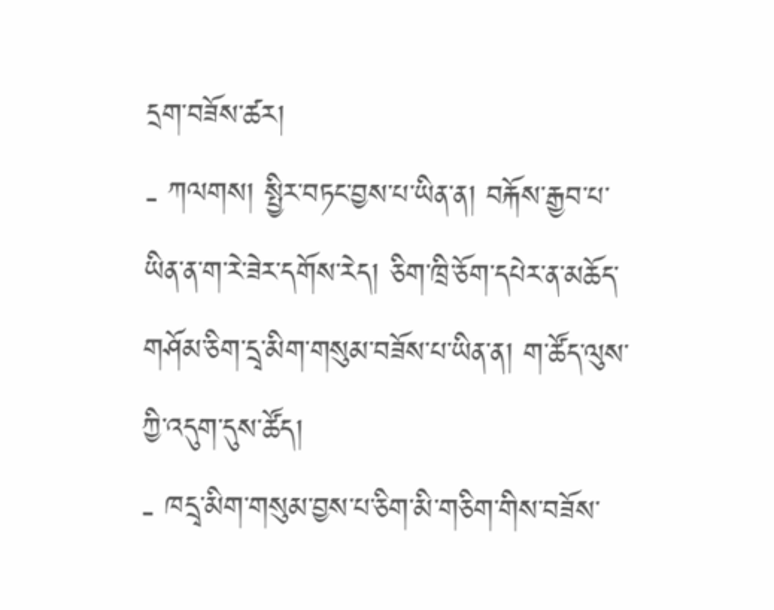དྲག་བཟོས་ཚར།
- ཀལགས། སྤྱིར་བཏང་བྱས་པ་ཡིན་ན། བརྐོས་རྒྱབ་པ་ཡིན་ན་ག་རེ་ཟེར་དགོས་རེད། ཅིག་ཁྲི་ཅོག་དཔེར་ན་མཆོད་གཤོམ་ཅིག་དྲྭ་མིག་གསུམ་བཟོས་པ་ཡིན་ན། ག་ཚོད་ལུས་ཀྱི་འདུག་དུས་ཚོད།
- ཁདྲྭ་མིག་གསུམ་བྱས་པ་ཅིག་མི་གཅིག་གིས་བཟོས་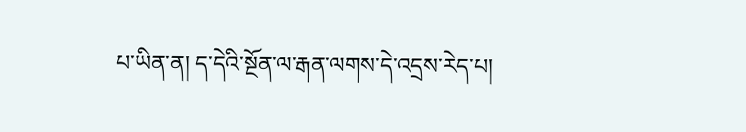པ་ཡིན་ན། ད་དེའི་སྔོན་ལ་རྒན་ལགས་དེ་འདྲས་རེད་པ།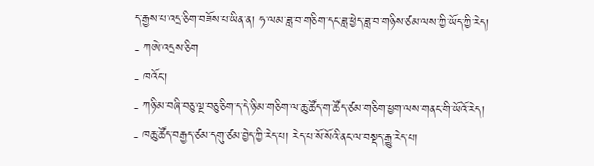ད་རྒྱས་པ་འདྲ་ཅིག་བཟོས་པ་ཡིན་ན། ཧ་ལམ་ཟླ་བ་གཅིག་དང་ཟླ་ཕྱེད་ཟླ་བ་གཉིས་ཙམ་ལས་ཀྱི་ཡོད་ཀྱི་རེད།
- ཀཨེ་འདྲས་ཅིག
- ཁའོང་།
- ཀཉི་མ་བཞི་བཅུ་ལྔ་བཅུ་ཅིག་ད་དེ་ཉི་མ་གཅིག་ལ་ཆུ་ཚོད་ག་ཚོད་ཙམ་གཅིག་ཕྱག་ལས་གནང་གི་ཡོའོ་རེད།
- ཁཆུ་ཚོད་བརྒྱད་ཙམ་དགུ་ཙམ་བྱེད་ཀྱི་རེད་པ། རེད་པ་སོ་སོའི་ནང་ལ་བསྡད་རྒྱུ་རེད་པ།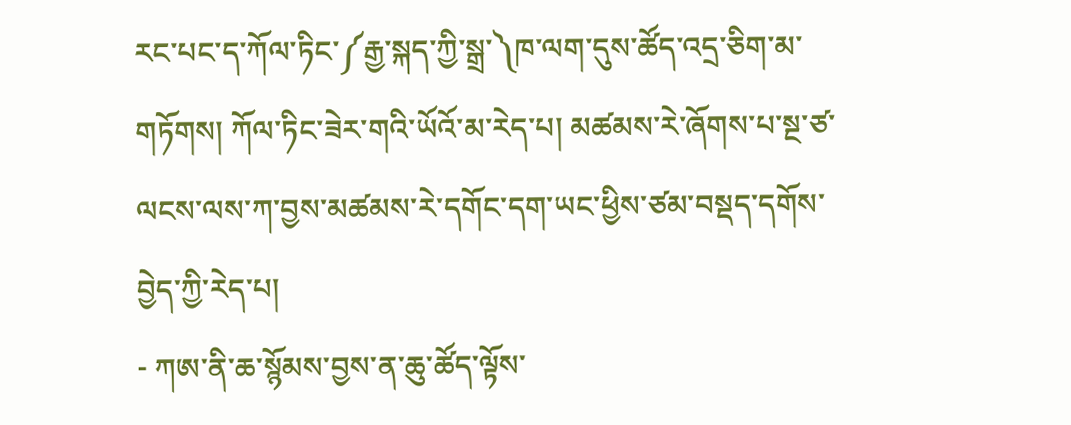རང་པང་ད་ཀོལ་ཏིང་༼རྒྱ་སྐད་ཀྱི་སྒྲ་༽ཁ་ལག་དུས་ཚོད་འདྲ་ཅིག་མ་གཏོགས། ཀོལ་ཏིང་ཟེར་གའི་ཡོའོ་མ་རེད་པ། མཚམས་རེ་ཞོགས་པ་སྔ་ཙ་ལངས་ལས་ཀ་བྱས་མཚམས་རེ་དགོང་དག་ཡང་ཕྱིས་ཙམ་བསྡད་དགོས་བྱེད་ཀྱི་རེད་པ།
- ཀཨ་ནི་ཆ་སྙོམས་བྱས་ན་ཆུ་ཚོད་ལྟོས་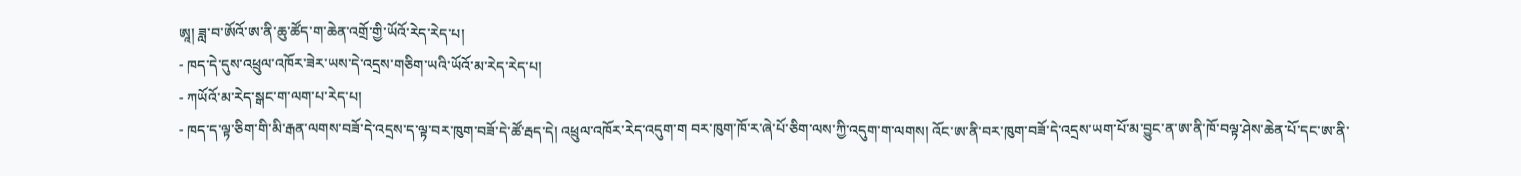ཨཱ། ཟླ་བ་ཨོའོ་ཨ་ནི་ཆུ་ཚོད་ག་ཆེན་འགྲོ་གྱི་ཡོའོ་རེད་རེད་པ།
- ཁད་དེ་དུས་འཕྲུལ་འཁོར་ཟེར་ཡས་དེ་འདྲས་གཅིག་ཡའི་ཡོའོ་མ་རེད་རེད་པ།
- ཀཡོའོ་མ་རེད་སྒང་ག་ལག་པ་རེད་པ།
- ཁད་ད་ལྟ་ཅིག་གི་མི་རྒན་ལགས་བཟོ་དེ་འདྲས་ད་ལྟ་བར་ཁུག་བཟོ་དེ་ཚོ་རྦད་དེ། འཕྲུལ་འཁོར་རེད་འདུག་ག བར་ཁུག་ཁོ་ར་ཞེ་པོ་ཅིག་ལས་ཀྱི་འདུག་ག་ལགས། འོང་ཨ་ནི་བར་ཁུག་བཟོ་དེ་འདྲས་ཡག་པོ་མ་བྱུང་ན་ཨ་ནི་ཁོ་བལྟ་ཤེས་ཆེན་པོ་དང་ཨ་ནི་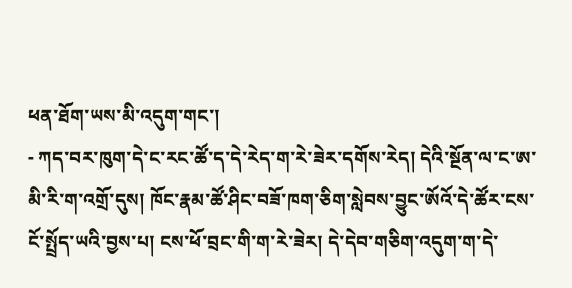ཕན་ཐོག་ཡས་མི་འདུག་གང་།
- ཀད་བར་ཁུག་དེ་ང་རང་ཚོ་ད་དེ་རེད་ག་རེ་ཟེར་དགོས་རེད། དེའི་སྔོན་ལ་ང་ཨ་མི་རི་ག་འགྲོ་དུས། ཁོང་རྣམ་ཚོ་ཤིང་བཟོ་ཁག་ཅིག་སླེབས་བྱུང་ཨོའོ་དེ་ཚོར་ངས་ངོ་སྤྲོད་ཡའི་བྱས་པ། ངས་ཕོ་བྲང་གི་ག་རེ་ཟེར། དེ་དེབ་གཅིག་འདུག་ག་དེ་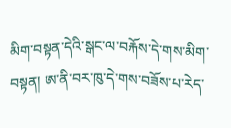མིག་བསྟན་དེའི་སྒང་ལ་བརྐོས་དེ་གས་མིག་བསྟན། ཨ་ནི་བར་ཁུ་དེ་གས་བཟོས་པ་རེད་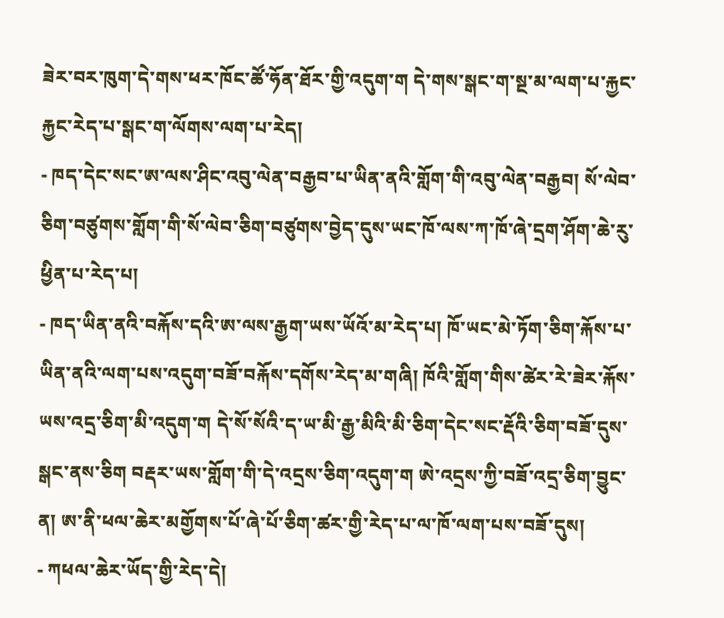ཟེར་བར་ཁུག་དེ་གས་ཕར་ཁོང་ཚོ་ཧོན་ཐོར་གྱི་འདུག་ག དེ་གས་སྒང་ག་སྔ་མ་ལག་པ་རྐྱང་རྐྱང་རེད་པ་སྒང་ག་ལོགས་ལག་པ་རེད།
- ཁད་དེང་སང་ཨ་ལས་ཤིང་འབུ་ལེན་བརྒྱབ་པ་ཡིན་ནའི་གློག་གི་འབུ་ལེན་བརྒྱབ། སོ་ལེབ་ཅིག་བཙུགས་གློག་གི་སོ་ལེབ་ཅིག་བཙུགས་བྱེད་དུས་ཡང་ཁོ་ལས་ཀ་ཁོ་ཞེ་དྲག་ཤོག་ཆེ་རུ་ཕྱིན་པ་རེད་པ།
- ཁད་ཡིན་ནའི་བརྐོས་དའི་ཨ་ལས་རྒྱག་ཡས་ཡོའོ་མ་རེད་པ། ཁོ་ཡང་མེ་ཏོག་ཅིག་རྐོས་པ་ཡིན་ནའི་ལག་པས་འདུག་བཟོ་བརྐོས་དགོས་རེད་མ་གཞི། ཁོའི་གློག་གིས་ཚེར་རེ་ཟེར་རྐོས་ཡས་འདྲ་ཅིག་མི་འདུག་ག དེ་སོ་སོའི་ད་ཡ་མི་རྒྱ་མིའི་མི་ཅིག་དེང་སང་རྡོའི་ཅིག་བཟོ་དུས་སྒང་ནས་ཅིག བརྡར་ཡས་གློག་གི་དེ་འདྲས་ཅིག་འདུག་ག ཨེ་འདྲས་ཀྱི་བཟོ་འདྲ་ཅིག་བྱུང་ན། ཨ་ནི་ཕལ་ཆེར་མགྱོགས་པོ་ཞེ་པོ་ཅིག་ཚར་གྱི་རེད་པ་ལ་ཁོ་ལག་པས་བཟོ་དུས།
- ཀཕལ་ཆེར་ཡོད་གྱི་རེད་དེ།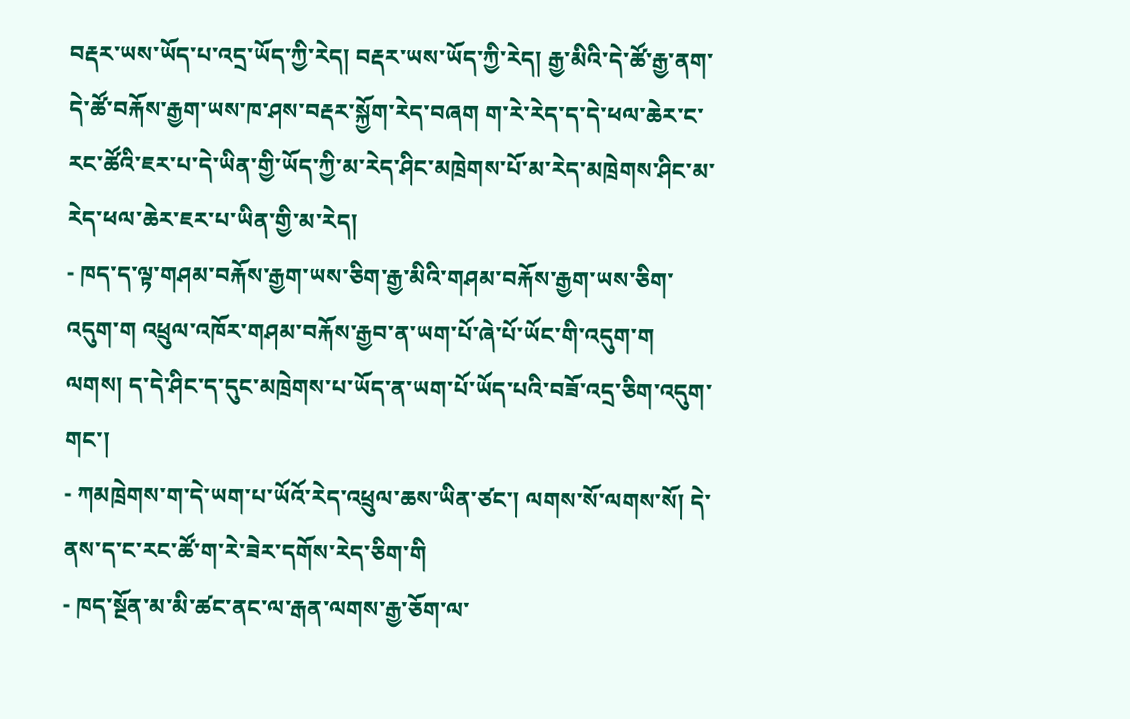བརྡར་ཡས་ཡོད་པ་འདྲ་ཡོད་ཀྱི་རེད། བརྡར་ཡས་ཡོད་ཀྱི་རེད། རྒྱ་མིའི་དེ་ཚོ་རྒྱ་ནག་དེ་ཚོ་བརྐོས་རྒྱག་ཡས་ཁ་ཤས་བརྡར་སྐྱོག་རེད་བཞག ག་རེ་རེད་ད་དེ་ཕལ་ཆེར་ང་རང་ཚོའི་ཇར་པ་དེ་ཡིན་གྱི་ཡོད་ཀྱི་མ་རེད་ཤིང་མཁྲེགས་པོ་མ་རེད་མཁྲེགས་ཤིང་མ་རེད་ཕལ་ཆེར་ཇར་པ་ཡིན་གྱི་མ་རེད།
- ཁད་ད་ལྟ་གཤམ་བརྐོས་རྒྱག་ཡས་ཅིག་རྒྱ་མིའི་གཤམ་བརྐོས་རྒྱག་ཡས་ཅིག་འདུག་ག འཕྲུལ་འཁོར་གཤམ་བརྐོས་རྒྱབ་ན་ཡག་པོ་ཞེ་པོ་ཡོང་གི་འདུག་ག ལགས། ད་དེ་ཤིང་ད་དུང་མཁྲེགས་པ་ཡོད་ན་ཡག་པོ་ཡོད་པའི་བཟོ་འདྲ་ཅིག་འདུག་གང་།
- ཀམཁྲེགས་ག་དེ་ཡག་པ་ཡོའོ་རེད་འཕྲུལ་ཆས་ཡིན་ཙང་། ལགས་སོ་ལགས་སོ། དེ་ནས་ད་ང་རང་ཚོ་ག་རེ་ཟེར་དགོས་རེད་ཅིག་གི
- ཁད་སྔོན་མ་མི་ཚང་ནང་ལ་རྒན་ལགས་རྒྱ་ཅོག་ལ་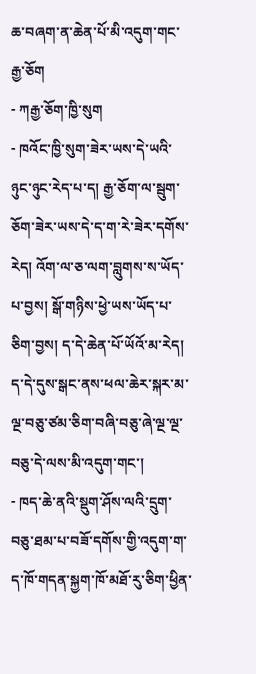ཆ་བཞག་ན་ཆེན་པོ་མི་འདུག་གང་རྒྱ་ཅོག
- ཀརྒྱ་ཅོག་ཁྱི་སུག
- ཁའོང་ཁྱི་སུག་ཟེར་ཡས་དེ་ཡའི་ཉུང་ཉུང་རེད་པ་ད། རྒྱ་ཅོག་ལ་སྦུག་ཅོག་ཟེར་ཡས་དེ་ད་ག་རེ་ཟེར་དགོས་རེད། འོག་ལ་ཅ་ལག་བླུགས་ས་ཡོད་པ་བྱས། སྒོ་གཉིས་ཕྱེ་ཡས་ཡོད་པ་ཅིག་བྱས། ད་དེ་ཆེན་པོ་ཡོའོ་མ་རེད། ད་དེ་དུས་སྒང་ནས་ཕལ་ཆེར་སྐར་མ་ལྔ་བཅུ་ཙམ་ཅིག་བཞི་བཅུ་ཞེ་ལྔ་ལྔ་བཅུ་དེ་ལས་མི་འདུག་གང་།
- ཁད་ཆེ་ནའི་སྡུག་ཤོས་ལའི་དྲུག་བཅུ་ཐམ་པ་བཟོ་དགོས་གྱི་འདུག་ག་ད་ཁོ་གདན་སྐྱག་ཁོ་མཐོ་རུ་ཅིག་ཕྱིན་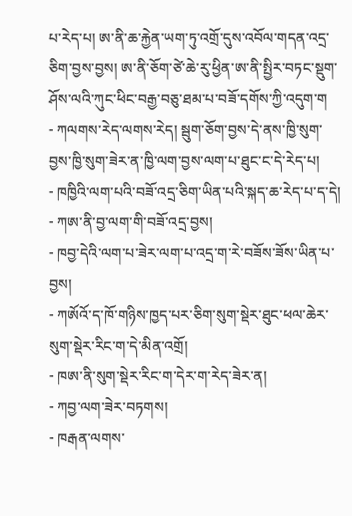པ་རེད་པ། ཨ་ནི་ཆ་རྐྱེན་ཡག་ཏུ་འགྲོ་དུས་འབོལ་གདན་འདྲ་ཅིག་བྱས་བྱས། ཨ་ནི་ཅོག་ཙེ་ཆེ་རུ་ཕྱིན་ཨ་ནི་སྤྱིར་བཏང་སྡུག་ཤོས་ལའི་ཀུང་ཕིང་བརྒྱ་བཅུ་ཐམ་པ་བཟོ་དགོས་ཀྱི་འདུག་ག
- ཀལགས་རེད་ལགས་རེད། སྦུག་ཅོག་བྱས་དེ་ནས་ཁྱི་སུག་བྱས་ཁྱི་སུག་ཟེར་ན་ཁྱི་ལག་བྱས་ལག་པ་ཐུང་ང་དེ་རེད་པ།
- ཁཁྱིའི་ལག་པའི་བཟོ་འདྲ་ཅིག་ཡིན་པའི་སྐད་ཆ་རེད་པ་ད་དེ།
- ཀཨ་ནི་བྱ་ལག་གི་བཟོ་འདྲ་བྱས།
- ཁབྱ་དེའི་ལག་པ་ཟེར་ལག་པ་འདྲ་ག་རེ་བཟོས་ཟོས་ཡིན་པ་བྱས།
- ཀཨོའོ་ད་ཁོ་གཉིས་ཁྱད་པར་ཅིག་སུག་སྡེར་ཐུང་ཕལ་ཆེར་སུག་སྡེར་རིང་ག་དེ་མིན་འགྲོ།
- ཁཨ་ནི་སུག་སྡེར་རིང་ག་དེར་ག་རེད་ཟེར་ན།
- ཀབྱ་ལག་ཟེར་བཏགས།
- ཁརྒན་ལགས་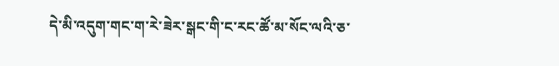དེ་མི་འདུག་གང་ག་རེ་ཟེར་སྒང་གི་ང་རང་ཚོ་མ་སོང་ལའི་ཅ་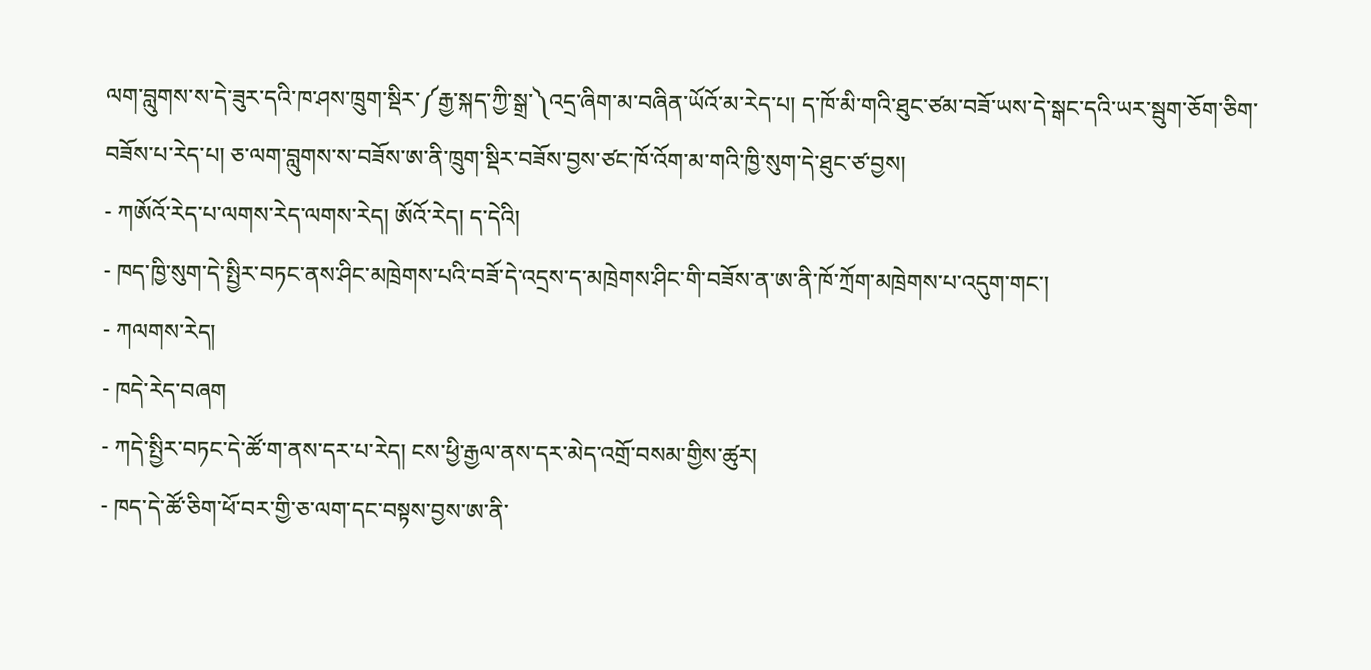ལག་བླུགས་ས་དེ་ཟུར་དའི་ཁ་ཤས་ཁྲུག་སྡིར་༼རྒྱ་སྐད་ཀྱི་སྒྲ་༽འདྲ་ཞིག་མ་བཞིན་ཡོའོ་མ་རེད་པ། ད་ཁོ་མི་གའི་ཐུང་ཙམ་བཟོ་ཡས་དེ་སྒང་དའི་ཡར་སྦུག་ཅོག་ཅིག་བཟོས་པ་རེད་པ། ཅ་ལག་བླུགས་ས་བཟོས་ཨ་ནི་ཁྲུག་སྡིར་བཟོས་བྱས་ཙང་ཁོ་འོག་མ་གའི་ཁྱི་སུག་དེ་ཐུང་ཙ་བྱས།
- ཀཨོའོ་རེད་པ་ལགས་རེད་ལགས་རེད། ཨོའོ་རེད། ད་དེའི།
- ཁད་ཁྱི་སུག་དེ་སྤྱིར་བཏང་ནས་ཤིང་མཁྲེགས་པའི་བཟོ་དེ་འདྲས་ད་མཁྲེགས་ཤིང་གི་བཟོས་ན་ཨ་ནི་ཁོ་ཀྲོག་མཁྲེགས་པ་འདུག་གང་།
- ཀལགས་རེད།
- ཁདེ་རེད་བཞག
- ཀདེ་སྤྱིར་བཏང་དེ་ཚོ་ག་ནས་དར་པ་རེད། ངས་ཕྱི་རྒྱལ་ནས་དར་མེད་འགྲོ་བསམ་གྱིས་ཚུར།
- ཁད་དེ་ཚོ་ཅིག་ཕོ་བར་གྱི་ཅ་ལག་དང་བསྟས་བྱས་ཨ་ནི་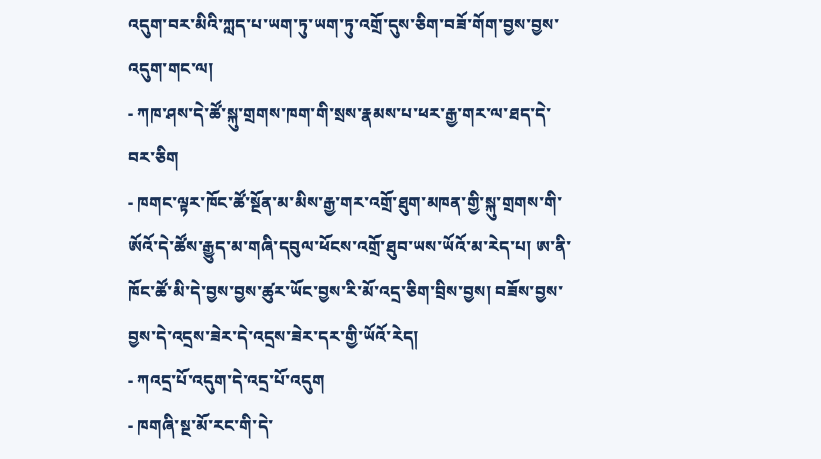འདུག་བར་མིའི་ཀླད་པ་ཡག་ཏུ་ཡག་ཏུ་འགྲོ་དུས་ཅིག་བཟོ་གོག་བྱས་བྱས་འདུག་གང་ལ།
- ཀཁ་ཤས་དེ་ཚོ་སྐུ་གྲགས་ཁག་གི་སྲས་རྣམས་པ་ཕར་རྒྱ་གར་ལ་ཐད་དེ་བར་ཅིག
- ཁགང་ལྟར་ཁོང་ཚོ་སྔོན་མ་མིས་རྒྱ་གར་འགྲོ་ཐུག་མཁན་གྱི་སྐུ་གྲགས་གི་ཨོའོ་དེ་ཚོས་རྒྱུད་མ་གཞི་དབུལ་ཕོངས་འགྲོ་ཐུབ་ཡས་ཡོའོ་མ་རེད་པ། ཨ་ནི་ཁོང་ཚོ་མི་དེ་བྱས་བྱས་ཚུར་ཡོང་བྱས་རི་མོ་འདྲ་ཅིག་བྲིས་བྱས། བཟོས་བྱས་བྱས་དེ་འདྲས་ཟེར་དེ་འདྲས་ཟེར་དར་གྱི་ཡོའོ་རེད།
- ཀའདྲ་པོ་འདུག་དེ་འདྲ་པོ་འདུག
- ཁགཞི་སྔ་མོ་རང་གི་དེ་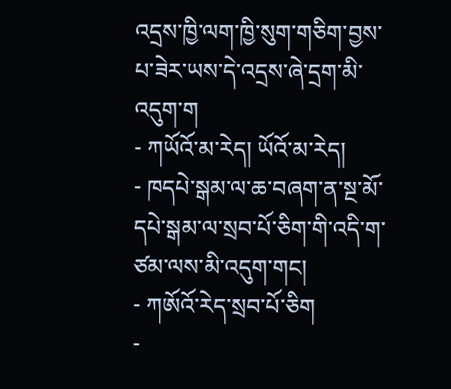འདྲས་ཁྱི་ལག་ཁྱི་སུག་གཅིག་བྱས་པ་ཟེར་ཡས་དེ་འདྲས་ཞེ་དྲག་མི་འདུག་ག
- ཀཡོའོ་མ་རེད། ཡོའོ་མ་རེད།
- ཁདཔེ་སྒམ་ལ་ཆ་བཞག་ན་སྔ་མོ་དཔེ་སྒམ་ལ་སྲབ་པོ་ཅིག་གི་འདི་ག་ཙམ་ལས་མི་འདུག་གང།
- ཀཨོའོ་རེད་སྲབ་པོ་ཅིག
-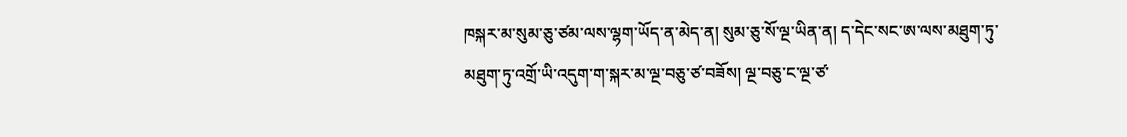ཁསྐར་མ་སུམ་ཅུ་ཙམ་ལས་ལྷག་ཡོད་ན་མེད་ན། སུམ་ཅུ་སོ་ལྔ་ཡིན་ན། ད་དེང་སང་ཨ་ལས་མཐུག་ཏུ་མཐུག་ཏུ་འགྲོ་ཡི་འདུག་ག་སྐར་མ་ལྔ་བཅུ་ཙ་བཟོས། ལྔ་བཅུ་ང་ལྔ་ཙ་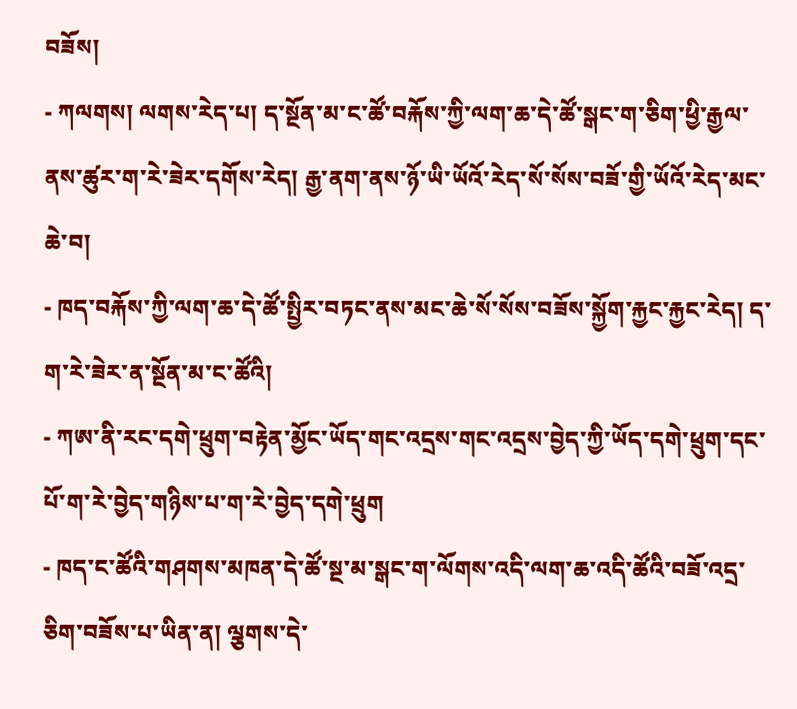བཟོས།
- ཀལགས། ལགས་རེད་པ། ད་སྔོན་མ་ང་ཚོ་བརྐོས་ཀྱི་ལག་ཆ་དེ་ཚོ་སྒང་ག་ཅིག་ཕྱི་རྒྱལ་ནས་ཚུར་ག་རེ་ཟེར་དགོས་རེད། རྒྱ་ནག་ནས་ཉོ་ཡི་ཡོའོ་རེད་སོ་སོས་བཟོ་གྱི་ཡོའོ་རེད་མང་ཆེ་བ།
- ཁད་བརྐོས་ཀྱི་ལག་ཆ་དེ་ཚོ་སྤྱིར་བཏང་ནས་མང་ཆེ་སོ་སོས་བཟོས་སྐྱོག་རྐྱང་རྐྱང་རེད། ད་ག་རེ་ཟེར་ན་སྔོན་མ་ང་ཚོའི།
- ཀཨ་ནི་རང་དགེ་ཕྲུག་བརྟེན་མྱོང་ཡོད་གང་འདྲས་གང་འདྲས་བྱེད་ཀྱི་ཡོད་དགེ་ཕྲུག་དང་པོ་ག་རེ་བྱེད་གཉིས་པ་ག་རེ་བྱེད་དགེ་ཕྲུག
- ཁད་ང་ཚོའི་གཤགས་མཁན་དེ་ཚོ་སྔ་མ་སྒང་ག་ལོགས་འདི་ལག་ཆ་འདི་ཚོའི་བཟོ་འདྲ་ཅིག་བཟོས་པ་ཡིན་ན། ལྕགས་དེ་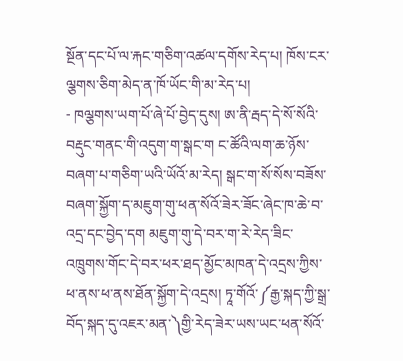སྔོན་དང་པོ་ལ་རྐང་གཅིག་འཚལ་དགོས་རེད་པ། ཁོས་ངར་ལྕགས་ཅིག་མེད་ན་ཁོ་ཡོང་གི་མ་རེད་པ།
- ཁལྕགས་ཡག་པོ་ཞེ་པོ་བྱེད་དུས། ཨ་ནི་རྦད་དེ་སོ་སོའི་བརྡུང་གནང་གི་འདུག་ག་སྒང་ག ང་ཚོའི་ལག་ཆ་ཉོས་བཞག་པ་གཅིག་ཡའི་ཡོའོ་མ་རེད། སྒང་ག་སོ་སོས་བཟོས་བཞག་སྐྱོག་ད་མཇུག་གུ་ཕན་སོའོ་ཟེར་ཟོང་ཞེང་ཁ་ཆེ་བ་འདྲ་དང་བྱེད་དག མཇུག་གུ་དེ་བར་ག་རེ་རེད་ཟིང་འཁྲུགས་གོང་དེ་བར་ཕར་ཐད་མྱོང་མཁན་དེ་འདྲས་ཀྱིས་ཕ་ནས་ཕ་ནས་ཐོན་སྐྱོག་དེ་འདྲས། ཏཱ་གོའོ་༼རྒྱ་སྐད་ཀྱི་སྒྲ་བོད་སྐད་དུ་འཇར་མན་༽གྱི་རེད་ཟེར་ཡས་ཡང་ཕན་སོའོ་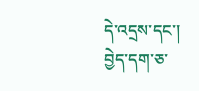དེ་འདྲས་དང་། བྱེད་དག་ཅ་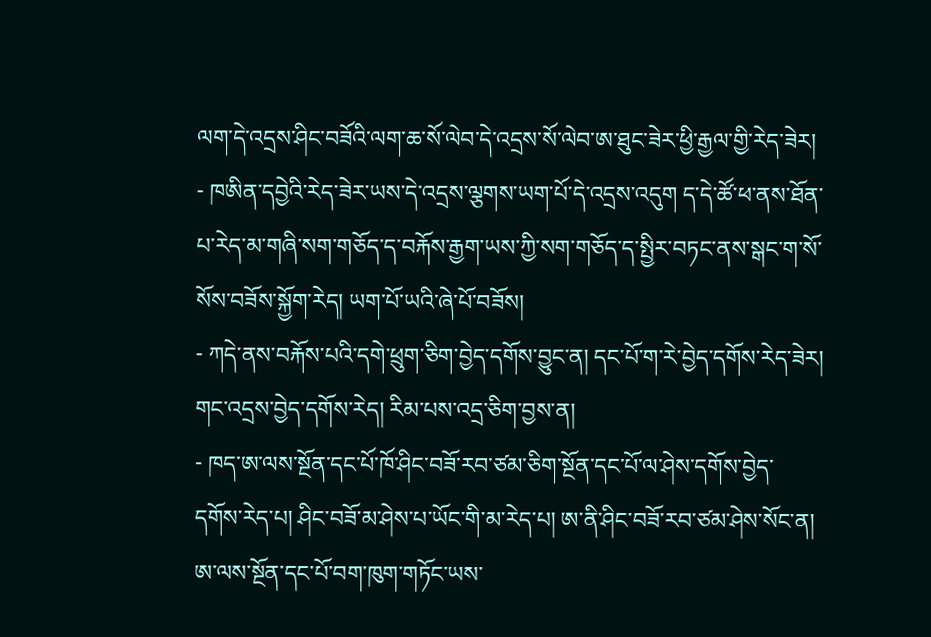ལག་དེ་འདྲས་ཤིང་བཟོའི་ལག་ཆ་སོ་ལེབ་དེ་འདྲས་སོ་ལེབ་ཨ་ཐུང་ཟེར་ཕྱི་རྒྱལ་གྱི་རེད་ཟེར།
- ཁཨིན་དབྱེའི་རེད་ཟེར་ཡས་དེ་འདྲས་ལྕགས་ཡག་པོ་དེ་འདྲས་འདུག ད་དེ་ཚོ་ཕ་ནས་ཐོན་པ་རེད་མ་གཞི་སག་གཅོད་ད་བརྐོས་རྒྱག་ཡས་ཀྱི་སག་གཅོད་ད་སྤྱིར་བཏང་ནས་སྒང་ག་སོ་སོས་བཟོས་སྐྱོག་རེད། ཡག་པོ་ཡའི་ཞེ་པོ་བཟོས།
- ཀདེ་ནས་བརྐོས་པའི་དགེ་ཕྲུག་ཅིག་བྱེད་དགོས་བྱུང་ན། དང་པོ་ག་རེ་བྱེད་དགོས་རེད་ཟེར། གང་འདྲས་བྱེད་དགོས་རེད། རིམ་པས་འདྲ་ཅིག་བྱས་ན།
- ཁད་ཨ་ལས་སྔོན་དང་པོ་ཁོ་ཤིང་བཟོ་རབ་ཙམ་ཅིག་སྔོན་དང་པོ་ལ་ཤེས་དགོས་བྱེད་དགོས་རེད་པ། ཤིང་བཟོ་མ་ཤེས་པ་ཡོང་གི་མ་རེད་པ། ཨ་ནི་ཤིང་བཟོ་རབ་ཙམ་ཤེས་སོང་ན། ཨ་ལས་སྔོན་དང་པོ་བག་ཁུག་གཏོང་ཡས་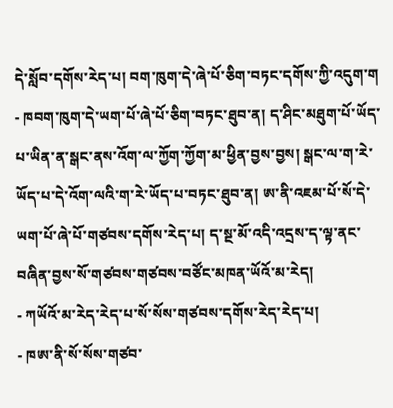དེ་སློབ་དགོས་རེད་པ། བག་ཁུག་དེ་ཞེ་པོ་ཅིག་བཏང་དགོས་ཀྱི་འདུག་ག
- ཁབག་ཁུག་དེ་ཡག་པོ་ཞེ་པོ་ཅིག་བཏང་ཐུབ་ན། ད་ཤིང་མཐུག་པོ་ཡོད་པ་ཡིན་ན་སྒང་ནས་འོག་ལ་ཀྱོག་ཀྱོག་མ་ཕྱིན་བྱས་བྱས། སྒང་ལ་ག་རེ་ཡོད་པ་དེ་འོག་ལའི་ག་རེ་ཡོད་པ་བཏང་ཐུབ་ན། ཨ་ནི་འཇམ་པོ་སོ་དེ་ཡག་པོ་ཞེ་པོ་གཙབས་དགོས་རེད་པ། ད་སྔ་མོ་འདི་འདྲས་ད་ལྟ་ནང་བཞིན་བྱས་སོ་གཙབས་གཙབས་བཙོང་མཁན་ཡོའོ་མ་རེད།
- ཀཡོའོ་མ་རེད་རེད་པ་སོ་སོས་གཙབས་དགོས་རེད་རེད་པ།
- ཁཨ་ནི་སོ་སོས་གཙབ་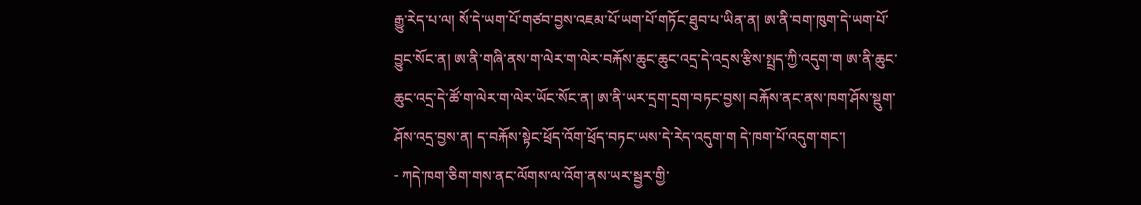རྒྱུ་རེད་པ་ལ། སོ་དེ་ཡག་པོ་གཙབ་བྱས་འཇམ་པོ་ཡག་པོ་གཏོང་ཐུབ་པ་ཡིན་ན། ཨ་ནི་བག་ཁུག་དེ་ཡག་པོ་བྱུང་སོང་ན། ཨ་ནི་གཞི་ནས་ག་ལེར་ག་ལེར་བརྐོས་ཆུང་ཆུང་འདྲ་དེ་འདྲས་རྩིས་སྤྲད་ཀྱི་འདུག་ག ཨ་ནི་ཆུང་ཆུང་འདྲ་དེ་ཚོ་ག་ལེར་ག་ལེར་ཡོང་སོང་ན། ཨ་ནི་ཡར་དྲག་དྲག་བཏང་བྱས། བརྐོས་ནང་ནས་ཁག་ཤོས་སྡུག་ཤོས་འདྲ་བྱས་ན། ད་བརྐོས་སྟེང་ཕྲོད་འོག་ཕྲོད་བཏང་ཡས་དེ་རེད་འདུག་ག དེ་ཁག་པོ་འདུག་གང་།
- ཀདེ་ཁག་ཅིག་གས་ནང་ལོགས་ལ་འོག་ནས་ཡར་སྦྱར་གྱི་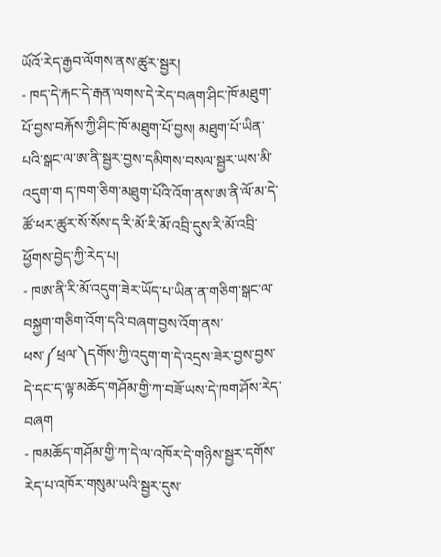ཡོའོ་རེད་རྒྱབ་ལོགས་ནས་ཚུར་སྦྱར།
- ཁད་དེ་རྐང་དེ་རྒན་ལགས་དེ་རེད་བཞག་ཤིང་ཁོ་མཐུག་པོ་བྱས་བརྐོས་ཀྱི་ཤིང་ཁོ་མཐུག་པོ་བྱས། མཐུག་པོ་ཡིན་པའི་སྒང་ལ་ཨ་ནི་སྦྱར་བྱས་དམིགས་བསལ་སྦྱར་ཡས་མི་འདུག་ག ད་ཁག་ཅིག་མཐུག་པོའི་འོག་ནས་ཨ་ནི་ལོ་མ་དེ་ཚོ་ཕར་ཚུར་སོ་སོས་ད་རི་མོ་རི་མོ་འབྲི་དུས་རི་མོ་འབྲི་ཕྱོགས་བྱེད་ཀྱི་རེད་པ།
- ཁཨ་ནི་རི་མོ་འདུག་ཟེར་ཡོད་པ་ཡིན་ན་གཅིག་སྒང་ལ་བསྐྱག་གཅིག་འོག་དའི་བཞག་བྱས་འོག་ནས་ཕས་༼ཕྲལ་༽དགོས་ཀྱི་འདུག་ག་དེ་འདྲས་ཟེར་བྱས་བྱས་དེ་དང་ད་ལྟ་མཆོད་གཤོམ་གྱི་ཀ་བཟོ་ཡས་དེ་ཁག་ཤོས་རེད་བཞག
- ཁམཆོད་གཤོམ་གྱི་ཀ་དེ་ལ་འཁོར་དེ་གཉིས་སྦྱར་དགོས་རེད་པ་འཁོར་གསུམ་ཡའི་སྦྱར་དུས་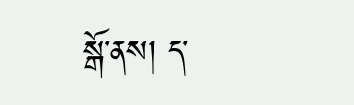སྒོ་ནས། ད་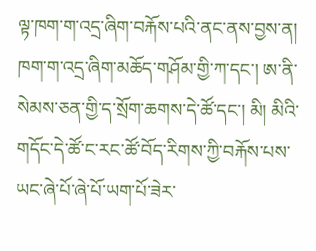ལྟ་ཁག་ག་འདྲ་ཞིག་བརྐོས་པའི་ནང་ནས་བྱས་ན། ཁག་ག་འདྲ་ཞིག་མཆོད་གཤོམ་གྱི་ཀ་དང་། ཨ་ནི་སེམས་ཅན་གྱི་ད་སྲོག་ཆགས་དེ་ཚོ་དང་། མི། མིའི་གདོང་དེ་ཚོ་ང་རང་ཚོ་བོད་རིགས་ཀྱི་བརྐོས་པས་ཡང་ཞེ་པོ་ཞེ་པོ་ཡག་པོ་ཟེར་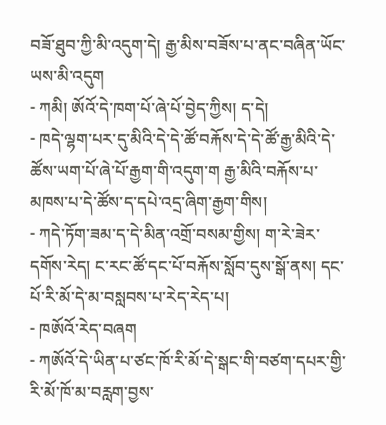བཟོ་ཐུབ་ཀྱི་མི་འདུག་དེ། རྒྱ་མིས་བཟོས་པ་ནང་བཞིན་ཡོང་ཡས་མི་འདུག
- ཀམི། ཨོའོ་དེ་ཁག་པོ་ཞེ་པོ་བྱེད་ཀྱིས། ད་དེ།
- ཁདེ་ལྷག་པར་དུ་མིའི་དེ་དེ་ཚོ་བརྐོས་དེ་དེ་ཚོ་རྒྱ་མིའི་དེ་ཚོས་ཡག་པོ་ཞེ་པོ་རྒྱག་གི་འདུག་ག རྒྱ་མིའི་བརྐོས་པ་མཁས་པ་དེ་ཚོས་ད་དཔེ་འདྲ་ཞིག་རྒྱག་གིས།
- ཀདེ་ཏོག་ཟམ་ད་དེ་མིན་འགྲོ་བསམ་གྱིས། ག་རེ་ཟེར་དགོས་རེད། ང་རང་ཚོ་དང་པོ་བརྐོས་སློབ་དུས་སྒོ་ནས། དང་པོ་རི་མོ་དེ་མ་བསླབས་པ་རེད་རེད་པ།
- ཁཨོའོ་རེད་བཞག
- ཀཨོའོ་དེ་ཡིན་པ་ཙང་ཁོ་རི་མོ་དེ་སྒང་གི་བཙག་དཔར་གྱི་རི་མོ་ཁོ་མ་བརླག་བྱས་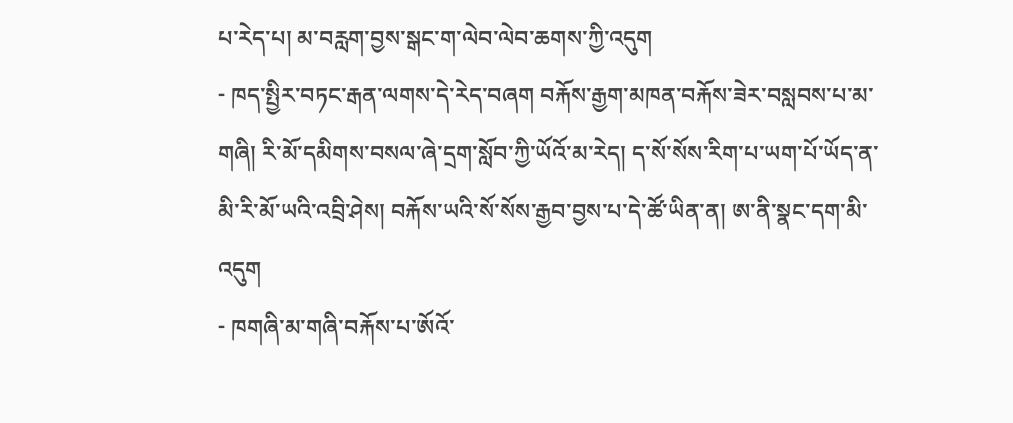པ་རེད་པ། མ་བརླག་བྱས་སྒང་ག་ལེབ་ལེབ་ཆགས་ཀྱི་འདུག
- ཁད་སྤྱིར་བཏང་རྒན་ལགས་དེ་རེད་བཞག བརྐོས་རྒྱག་མཁན་བརྐོས་ཟེར་བསླབས་པ་མ་གཞི། རི་མོ་དམིགས་བསལ་ཞེ་དྲག་སློབ་ཀྱི་ཡོའོ་མ་རེད། ད་སོ་སོས་རིག་པ་ཡག་པོ་ཡོད་ན་མི་རི་མོ་ཡའི་འབྲི་ཤེས། བརྐོས་ཡའི་སོ་སོས་རྒྱབ་བྱས་པ་དེ་ཚོ་ཡིན་ན། ཨ་ནི་སྣང་དག་མི་འདུག
- ཁགཞི་མ་གཞི་བརྐོས་པ་ཨོའོ་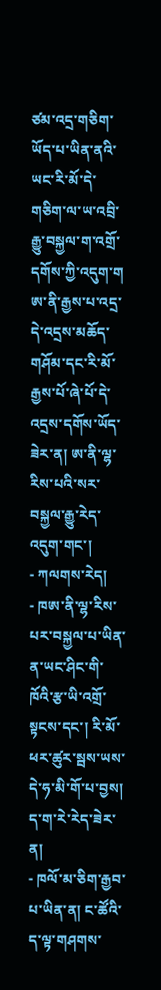ཙམ་འདྲ་གཅིག་ཡོད་པ་ཡིན་ནའི་ཡང་རི་མོ་དེ་གཅིག་ལ་ཡ་འབྲི་རྒྱུ་བསྐྱལ་ག་འགྲོ་དགོས་ཀྱི་འདུག་ག ཨ་ནི་རྒྱས་པ་འདྲ་དེ་འདྲས་མཆོད་གཤོམ་དང་རི་མོ་རྒྱས་པོ་ཞེ་པོ་དེ་འདྲས་དགོས་ཡོད་ཟེར་ན། ཨ་ནི་ལྷ་རིས་པའི་སར་བསྐྱལ་རྒྱུ་རེད་འདུག་གང་།
- ཀལགས་རེད།
- ཁཨ་ནི་ལྷ་རིས་པར་བསྐྱལ་པ་ཡིན་ན་ཡང་ཤིང་གི་ཁོའི་རྩ་ཡི་འགྲོ་སྟངས་དང་། རི་མོ་ཕར་ཚུར་སྦས་ཡས་དེ་ཧ་མི་གོ་པ་བྱས། ད་ག་རེ་རེད་ཟེར་ན།
- ཁལོ་མ་ཅིག་རྒྱབ་པ་ཡིན་ན། ང་ཚོའི་ད་ལྟ་གཤགས་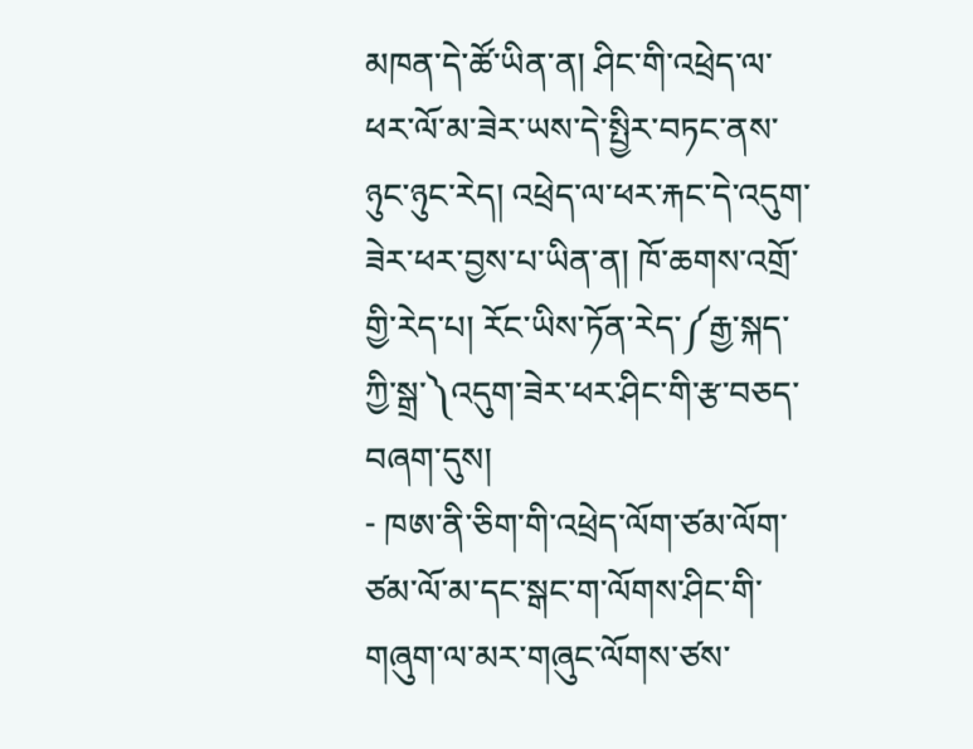མཁན་དེ་ཚོ་ཡིན་ན། ཤིང་གི་འཕྲེད་ལ་ཕར་ལོ་མ་ཟེར་ཡས་དེ་སྤྱིར་བཏང་ནས་ཉུང་ཉུང་རེད། འཕྲེད་ལ་ཕར་རྐང་དེ་འདུག་ཟེར་ཕར་བྱས་པ་ཡིན་ན། ཁོ་ཆགས་འགྲོ་གྱི་རེད་པ། རོང་ཡིས་ཏོན་རེད་༼རྒྱ་སྐད་ཀྱི་སྒྲ་༽འདུག་ཟེར་ཕར་ཤིང་གི་རྩ་བཅད་བཞག་དུས།
- ཁཨ་ནི་ཅིག་གི་འཕྲེད་ལོག་ཙམ་ལོག་ཙམ་ལོ་མ་དང་སྒང་ག་ལོགས་ཤིང་གི་གཞུག་ལ་མར་གཞུང་ལོགས་ཙས་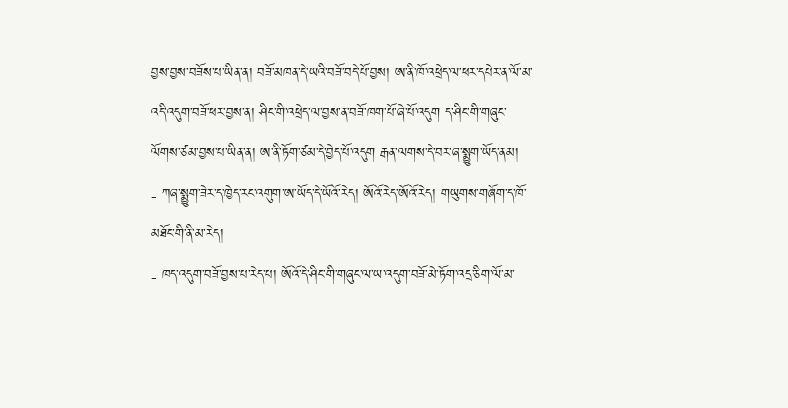བྱས་བྱས་བཟོས་པ་ཡིན་ན། བཟོ་མཁན་དེ་ཡའི་བཟོ་བདེ་པོ་བྱས། ཨ་ནི་ཁོ་འཕྲེད་ལ་ཕར་དཔེར་ན་ལོ་མ་འདི་འདུག་བཟོ་ཕར་བྱས་ན། ཤིང་གི་འཕྲེད་ལ་བྱས་ན་བཟོ་ཁག་པོ་ཞེ་པོ་འདུག ད་ཤིང་གི་གཞུང་ལོགས་ཙམ་བྱས་པ་ཡིན་ན། ཨ་ནི་ཏོག་ཙམ་དེ་བྱེད་པོ་འདུག རྒན་ལགས་དེ་བར་ཞ་སྨྱུག་ཡོད་ནམ།
- ཀཞ་སྨྱུག་ཟེར་ད་ཁྱེད་རང་འགུག་ཨ་ཡོད་དེ་ཡོའོ་རེད། ཨོའོ་རེད་ཨོའོ་རེད། གཡུགས་གཞོག་ད་ཁོ་མཐོང་གི་ནི་མ་རེད།
- ཁད་འདུག་བཟོ་བྱས་པ་རེད་པ། ཨོའོ་དེ་ཤིང་གི་གཞུང་ལ་ཡ་འདུག་བཟོ་མེ་ཏོག་འདྲ་ཅིག་ལོ་མ་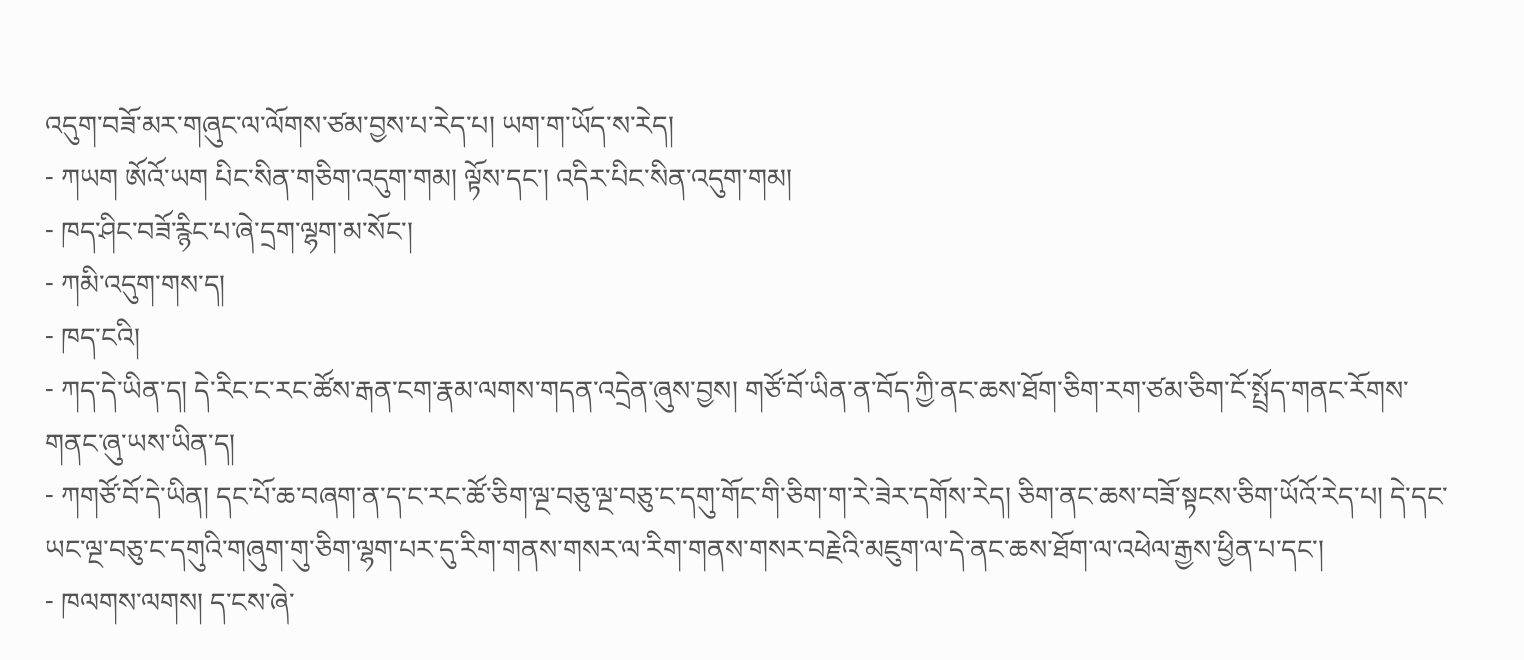འདུག་བཟོ་མར་གཞུང་ལ་ལོགས་ཙམ་བྱས་པ་རེད་པ། ཡག་ག་ཡོད་ས་རེད།
- ཀཡག ཨོའོ་ཡག པིང་སིན་གཅིག་འདུག་གམ། ལྟོས་དང་། འདིར་པིང་སིན་འདུག་གམ།
- ཁད་ཤིང་བཟོ་རྙིང་པ་ཞེ་དྲག་ལྷག་མ་སོང་།
- ཀམི་འདུག་གས་ད།
- ཁད་ངའི།
- ཀད་དེ་ཡིན་ད། དེ་རིང་ང་རང་ཚོས་རྒན་ངག་རྣམ་ལགས་གདན་འདྲེན་ཞུས་བྱས། གཙོ་བོ་ཡིན་ན་བོད་ཀྱི་ནང་ཆས་ཐོག་ཅིག་རག་ཙམ་ཅིག་ངོ་སྤྲོད་གནང་རོགས་གནང་ཞུ་ཡས་ཡིན་ད།
- ཀགཙོ་བོ་དེ་ཡིན། དང་པོ་ཆ་བཞག་ན་ད་ང་རང་ཚོ་ཅིག་ལྔ་བཅུ་ལྔ་བཅུ་ང་དགུ་གོང་གི་ཅིག་ག་རེ་ཟེར་དགོས་རེད། ཅིག་ནང་ཆས་བཟོ་སྟངས་ཅིག་ཡོའོ་རེད་པ། དེ་དང་ཡང་ལྔ་བཅུ་ང་དགུའི་གཞུག་གུ་ཅིག་ལྷག་པར་དུ་རིག་གནས་གསར་ལ་རིག་གནས་གསར་བརྗེའི་མཇུག་ལ་དེ་ནང་ཆས་ཐོག་ལ་འཕེལ་རྒྱས་ཕྱིན་པ་དང་།
- ཁལགས་ལགས། ད་ངས་ཞེ་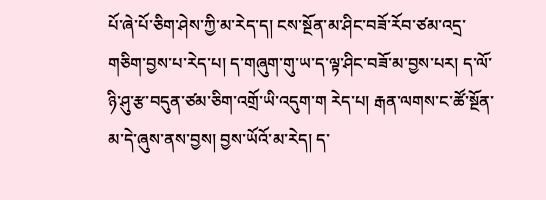པོ་ཞེ་པོ་ཅིག་ཤེས་ཀྱི་མ་རེད་ད། ངས་སྔོན་མ་ཤིང་བཟོ་རོབ་ཙམ་འདྲ་གཅིག་བྱས་པ་རེད་པ། ད་གཞུག་གུ་ཡ་ད་ལྟ་ཤིང་བཟོ་མ་བྱས་པར། ད་ལོ་ཉི་ཤུ་རྩ་བདུན་ཙམ་ཅིག་འགྲོ་ཡི་འདུག་ག རེད་པ། རྒན་ལགས་ང་ཚོ་སྔོན་མ་དེ་ཞུས་ནས་བྱས། བྱས་ཡོའོ་མ་རེད། ད་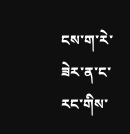ངས་ག་རེ་ཟེར་ན་ང་རང་གིས་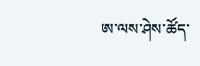ཨ་ལས་ཤེས་ཚོད་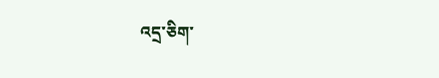འདྲ་ཅིག་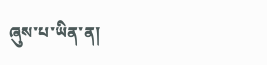ཞུས་པ་ཡིན་ན།